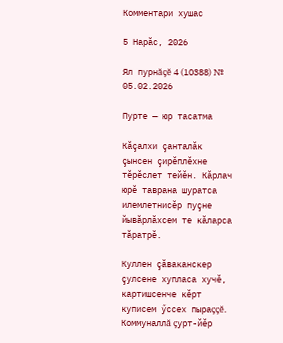Комментари хушас

5 Нарăс, 2026

Ял пурнăçĕ 4 (10388) № 05.02.2026

Пурте — юр тасатма

Кăçалхи çанталăк çынсен çирĕплĕхне тĕрĕслет тейĕн. Кăрлач юрĕ таврана шуратса илемлетнисĕр пуçне йывăрлăхсем те кăларса тăратрĕ.

Куллен çăваканскер çулсене хупласа хучĕ, картишсенче кĕрт куписем ӳссех пыраççĕ. Коммуналлă çурт-йĕр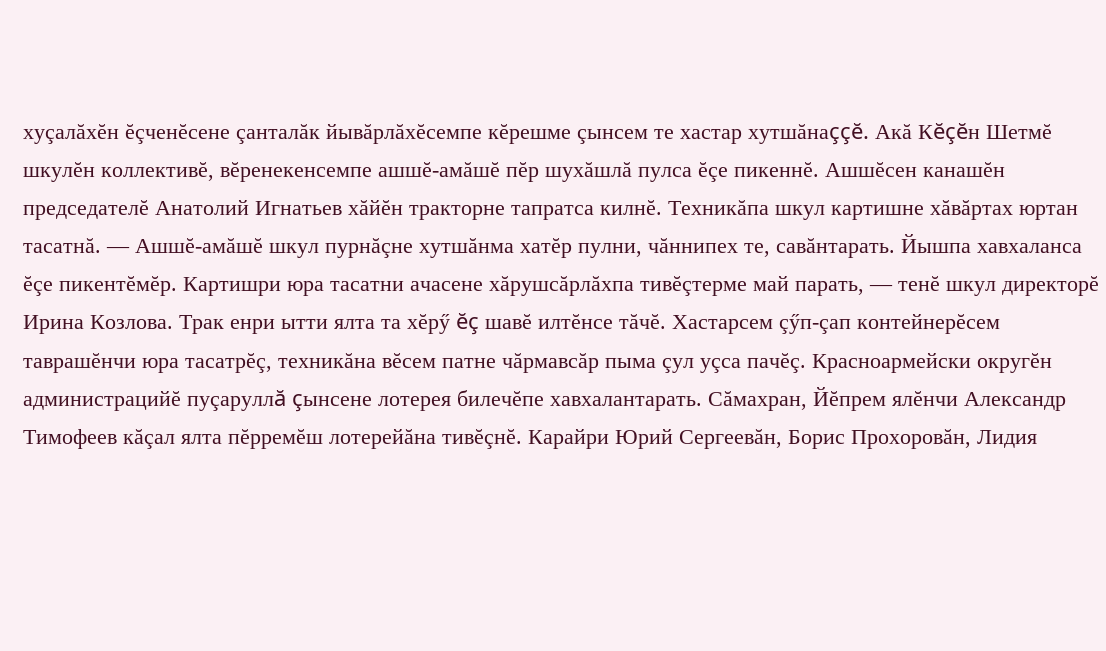хуçалăхĕн ĕçченĕсене çанталăк йывăрлăхĕсемпе кĕрешме çынсем те хастар хутшăнаççĕ. Акă Кĕçĕн Шетмĕ шкулĕн коллективĕ, вĕренекенсемпе ашшĕ-амăшĕ пĕр шухăшлă пулса ĕçе пикеннĕ. Ашшĕсен канашĕн председателĕ Анатолий Игнатьев хăйĕн тракторне тапратса килнĕ. Техникăпа шкул картишне хăвăртах юртан тасатнă. — Ашшĕ-амăшĕ шкул пурнăçне хутшăнма хатĕр пулни, чăннипех те, савăнтарать. Йышпа хавхаланса ĕçе пикентĕмĕр. Картишри юра тасатни ачасене хăрушсăрлăхпа тивĕçтерме май парать, — тенĕ шкул директорĕ Ирина Козлова. Трак енри ытти ялта та хĕрӳ ĕç шавĕ илтĕнсе тăчĕ. Хастарсем çӳп-çап контейнерĕсем таврашĕнчи юра тасатрĕç, техникăна вĕсем патне чăрмавсăр пыма çул уçса пачĕç. Красноармейски округĕн администрацийĕ пуçаруллă çынсене лотерея билечĕпе хавхалантарать. Сăмахран, Йĕпрем ялĕнчи Александр Тимофеев кăçал ялта пĕрремĕш лотерейăна тивĕçнĕ. Карайри Юрий Сергеевăн, Борис Прохоровăн, Лидия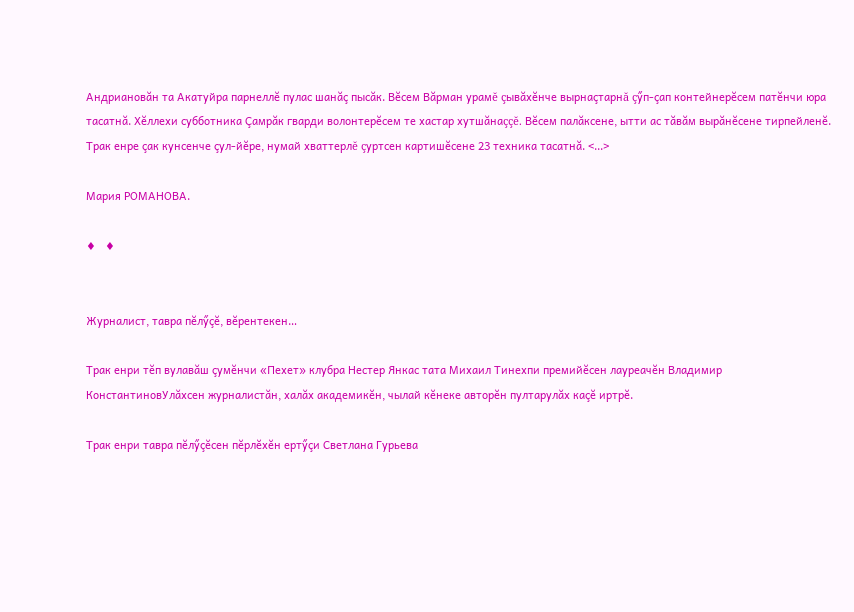Андриановăн та Акатуйра парнеллĕ пулас шанăç пысăк. Вĕсем Вăрман урамĕ çывăхĕнче вырнаçтарнă çӳп-çап контейнерĕсем патĕнчи юра тасатнă. Хĕллехи субботника Çамрăк гварди волонтерĕсем те хастар хутшăнаççĕ. Вĕсем палăксене, ытти ас тăвăм вырăнĕсене тирпейленĕ. Трак енре çак кунсенче çул-йĕре, нумай хваттерлĕ çуртсен картишĕсене 23 техника тасатнă. <...>

Мария РОМАНОВА.

♦   ♦


Журналист, тавра пĕлӳçĕ, вĕрентекен…

Трак енри тĕп вулавăш çумĕнчи «Пехет» клубра Нестер Янкас тата Михаил Тинехпи премийĕсен лауреачĕн Владимир КонстантиновУлăхсен журналистăн, халăх академикĕн, чылай кĕнеке авторĕн пултарулăх каçĕ иртрĕ.

Трак енри тавра пĕлӳçĕсен пĕрлĕхĕн ертӳçи Светлана Гурьева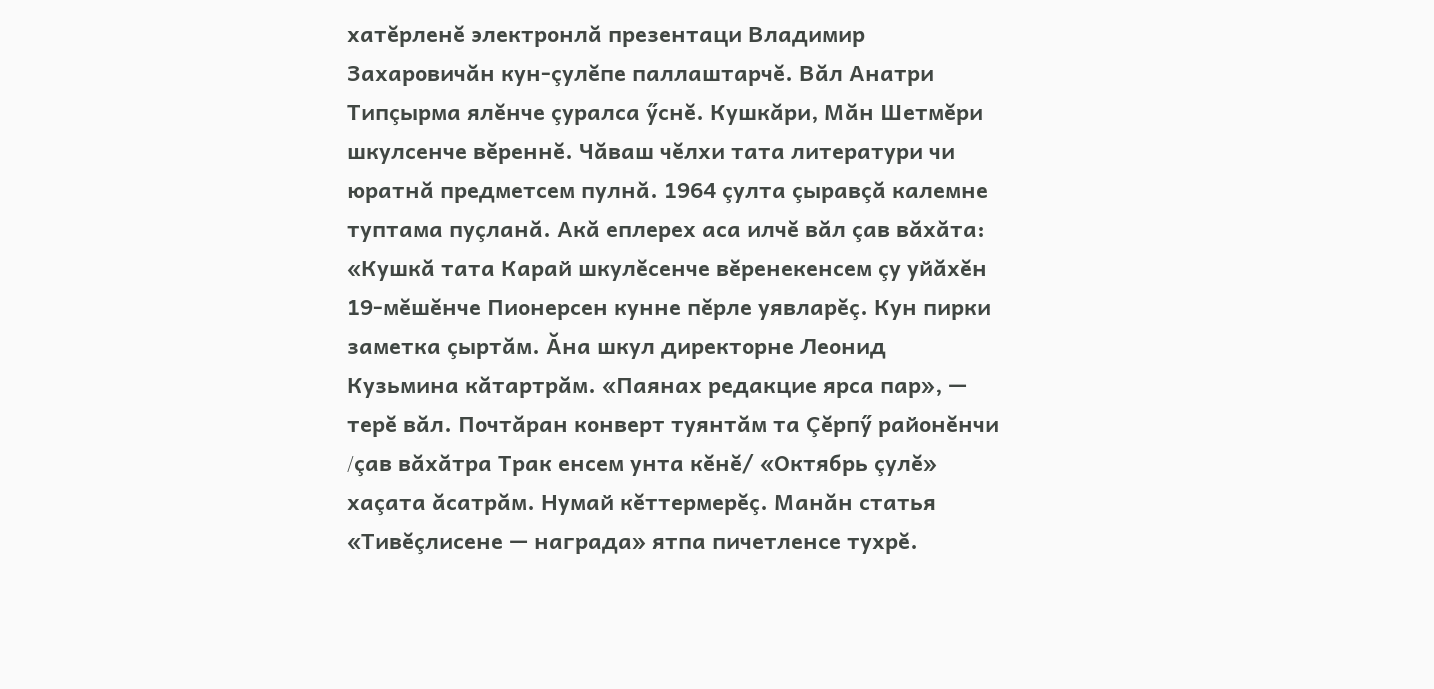хатĕрленĕ электронлă презентаци Владимир Захаровичăн кун-çулĕпе паллаштарчĕ. Вăл Анатри Типçырма ялĕнче çуралса ӳснĕ. Кушкăри, Мăн Шетмĕри шкулсенче вĕреннĕ. Чăваш чĕлхи тата литератури чи юратнă предметсем пулнă. 1964 çулта çыравçă калемне туптама пуçланă. Акă еплерех аса илчĕ вăл çав вăхăта: «Кушкă тата Карай шкулĕсенче вĕренекенсем çу уйăхĕн 19-мĕшĕнче Пионерсен кунне пĕрле уявларĕç. Кун пирки заметка çыртăм. Ăна шкул директорне Леонид Кузьмина кăтартрăм. «Паянах редакцие ярса пар», — терĕ вăл. Почтăран конверт туянтăм та Çĕрпӳ районĕнчи /çав вăхăтра Трак енсем унта кĕнĕ/ «Октябрь çулĕ» хаçата ăсатрăм. Нумай кĕттермерĕç. Манăн статья «Тивĕçлисене — награда» ятпа пичетленсе тухрĕ.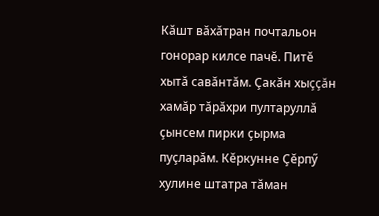Кăшт вăхăтран почтальон гонорар килсе пачĕ. Питĕ хытă савăнтăм. Çакăн хыççăн хамăр тăрăхри пултаруллă çынсем пирки çырма пуçларăм. Кĕркунне Çĕрпӳ хулине штатра тăман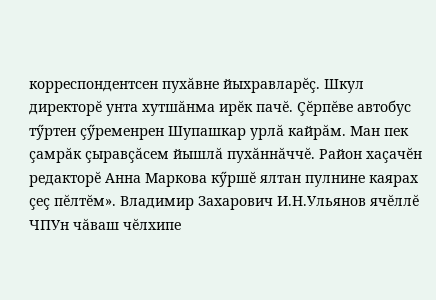корреспондентсен пухăвне йыхравларĕç. Шкул директорĕ унта хутшăнма ирĕк пачĕ. Çĕрпĕве автобус тӳртен çӳременрен Шупашкар урлă кайрăм. Ман пек çамрăк çыравçăсем йышлă пухăннăччĕ. Район хаçачĕн редакторĕ Анна Маркова кӳршĕ ялтан пулнине каярах çеç пĕлтĕм». Владимир Захарович И.Н.Ульянов ячĕллĕ ЧПУн чăваш чĕлхипе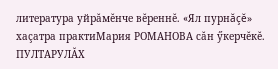литература уйрăмĕнче вĕреннĕ. «Ял пурнăçĕ» хаçатра практиМария РОМАНОВА сăн ӳкерчĕкĕ. ПУЛТАРУЛĂХ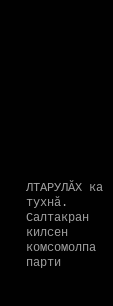ЛТАРУЛĂХ ка тухнă. Салтакран килсен комсомолпа парти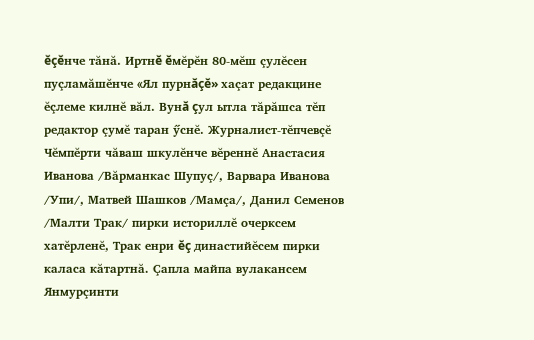ĕçĕнче тăнă. Иртнĕ ĕмĕрĕн 80-мĕш çулĕсен пуçламăшĕнче «Ял пурнăçĕ» хаçат редакцине ĕçлеме килнĕ вăл. Вунă çул ытла тăрăшса тĕп редактор çумĕ таран ӳснĕ. Журналист-тĕпчевçĕ Чĕмпĕрти чăваш шкулĕнче вĕреннĕ Анастасия Иванова /Вăрманкас Шупуç/, Варвара Иванова /Упи/, Матвей Шашков /Мамçа/, Данил Семенов /Малти Трак/ пирки историллĕ очерксем хатĕрленĕ, Трак енри ĕç династийĕсем пирки каласа кăтартнă. Çапла майпа вулакансем Янмурçинти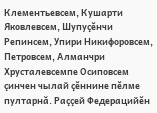Клементьевсем, Кушарти Яковлевсем, Шупуçĕнчи Репинсем, Упири Никифоровсем, Петровсем, Алманчри Хрусталевсемпе Осиповсем çинчен чылай çĕннине пĕлме пултарнă. Раççей Федерацийĕн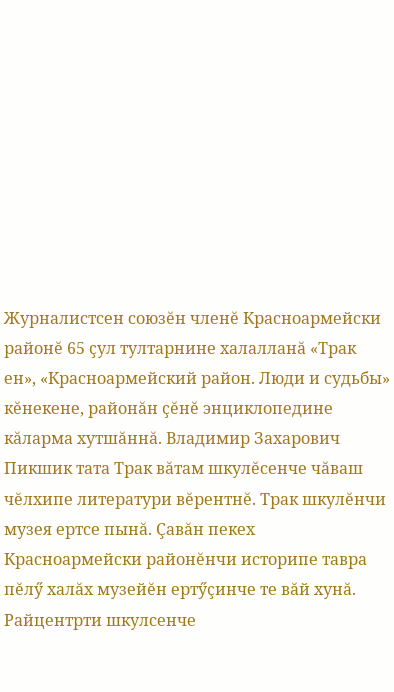Журналистсен союзĕн членĕ Красноармейски районĕ 65 çул тултарнине халалланă «Трак ен», «Красноармейский район. Люди и судьбы» кĕнекене, районăн çĕнĕ энциклопедине кăларма хутшăннă. Владимир Захарович Пикшик тата Трак вăтам шкулĕсенче чăваш чĕлхипе литератури вĕрентнĕ. Трак шкулĕнчи музея ертсе пынă. Çавăн пекех Красноармейски районĕнчи историпе тавра пĕлӳ халăх музейĕн ертӳçинче те вăй хунă. Райцентрти шкулсенче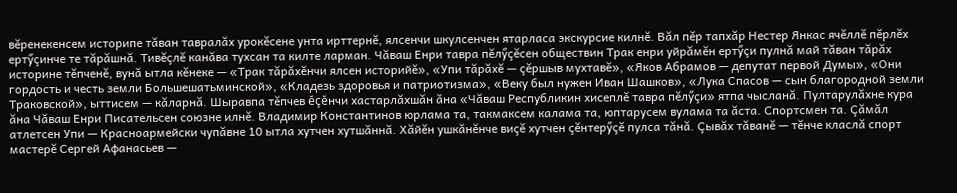вĕренекенсем историпе тăван тавралăх урокĕсене унта ирттернĕ, ялсенчи шкулсенчен ятарласа экскурсие килнĕ. Вăл пĕр тапхăр Нестер Янкас ячĕллĕ пĕрлĕх ертӳçинче те тăрăшнă. Тивĕçлĕ канăва тухсан та килте ларман. Чăваш Енри тавра пĕлӳçĕсен обществин Трак енри уйрăмĕн ертӳçи пулнă май тăван тăрăх историне тĕпченĕ, вунă ытла кĕнеке — «Трак тăрăхĕнчи ялсен историйĕ», «Упи тăрăхĕ — çĕршыв мухтавĕ», «Яков Абрамов — депутат первой Думы», «Они гордость и честь земли Большешатьминской», «Кладезь здоровья и патриотизма», «Веку был нужен Иван Шашков», «Лука Спасов — сын благородной земли Траковской», ыттисем — кăларнă. Шыравпа тĕпчев ĕçĕнчи хастарлăхшăн ăна «Чăваш Республикин хисеплĕ тавра пĕлӳçи» ятпа чысланă. Пултарулăхне кура ăна Чăваш Енри Писательсен союзне илнĕ. Владимир Константинов юрлама та, такмаксем калама та, юптарусем вулама та ăста. Спортсмен та. Çăмăл атлетсен Упи — Красноармейски чупăвне 10 ытла хутчен хутшăннă. Хăйĕн ушкăнĕнче виçĕ хутчен çĕнтерӳçĕ пулса тăнă. Çывăх тăванĕ — тĕнче класлă спорт мастерĕ Сергей Афанасьев —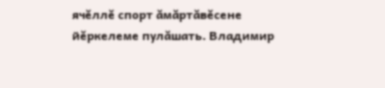ячĕллĕ спорт ăмăртăвĕсене йĕркелеме пулăшать. Владимир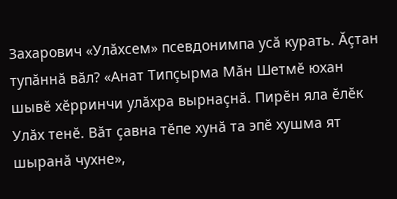Захарович «Улăхсем» псевдонимпа усă курать. Ăçтан тупăннă вăл? «Анат Типçырма Мăн Шетмĕ юхан шывĕ хĕрринчи улăхра вырнаçнă. Пирĕн яла ĕлĕк Улăх тенĕ. Вăт çавна тĕпе хунă та эпĕ хушма ят шыранă чухне»,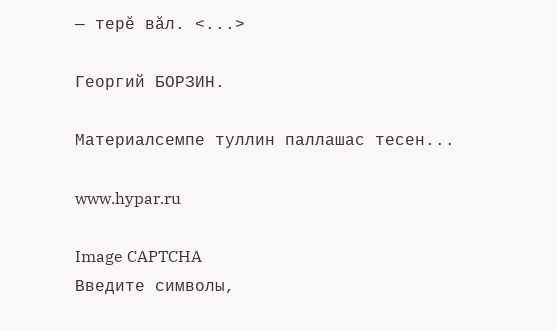— терĕ вăл. <...>

Георгий БОРЗИН.

Материалсемпе туллин паллашас тесен...

www.hypar.ru

Image CAPTCHA
Введите символы,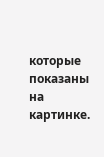которые показаны на картинке.